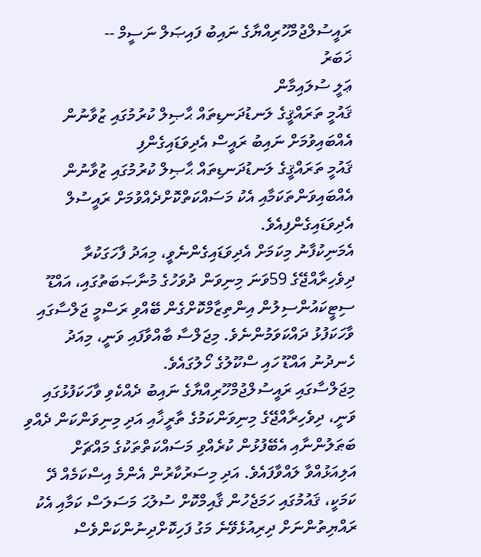ރައީސުލްޖުމްހޫރިއްޔާގެ ނައިބު ފައިޞަލް ނަސީމް --
ޚަބަރު
ޢަލީ ސުލައިމާން
ޤައުމީ ތަރައްޤީގެ ލަނޑުދަނޑިތައް ޙާޞިލް ކުރުމުގައި ޒުވާނުން އެއްބައިވުމަށް ނައިބު ރައީސް އެދިވަޑައިގެންފި
ޤައުމީ ތަރައްޤީގެ ލަނޑުދަނޑިތައް ޙާޞިލް ކުރުމުގައި ޒުވާނުން އެއްބައިވަންތަކަމާއި އެކު މަސައްކަތްކޮށްދެއްވުމަށް ރައީސުލް އެދިވަޑައިގެންފިއެވެ.
އެމަނިކުފާނު މިކަމަށް އެދިވަޑައިގެންނެވީ، މިއަދު ފާހަގަކުރާ ދިވެހިރާއްޖޭގެ 59ވަނަ މިނިވަން ދުވަހުގެ މުނާޞަބަތުގައި، އައްޑޫ ސިޓީކައުންސިލުން އިންތިޒާމްކޮށްގެން ބޭއްވި ރަސްމީ ޖަލްސާގައި ވާހަކަފުޅު ދައްކަވަމުންނެވެ. މިޖަލްސާ ބާއްވާފައި ވަނީ، މިއަދު ހެނދުނު އައްޑޫ ހައި ސްކޫލުގެ ހޯލުގައެވެ.
މިޖަލްސާގައި ރައީސުލްޖުމްހޫރިއްޔާގެ ނައިބު ދެއްކެވި ވާހަކަފުޅުގައި ވަނީ، ދިވެހިރާއްޖޭގެ މިނިވަންކަމުގެ ތާރީޚާއި އަދި މިނިވަންކަން ދެއްވި ބަޠަލުންނާއި އެބޭފުޅުން ކުރެއްވި މަސައްކަތްތަކުގެ މައްޗަށް އަލިއަޅުއްވާ ލައްވާފައެވެ. އަދި މިސަރުކާރުން އެންމެ އިސްކަމެއް ދޭ ކަމަކީ، ޤައުމުގައި ހަމަޖެހުން ޤާއިމްކޮށް ސުލުޙަ މަސަލަސް ކަމާއި އެކު ރައްޔިތުންނަށް ދިރިއުޅެވޭނެ މަގު ފަހިކޮށްދިނުންކަންވެސް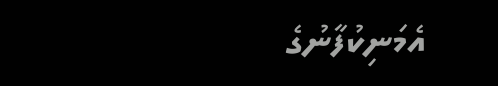އެމަނިކުފާނުގެ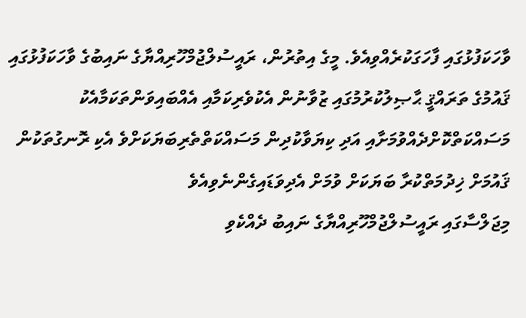ވާހަކަފުޅުގައި ފާހަގަކުރެއްވިއެވެ. މީގެ އިތުރުން، ރައީސުލްޖުމްހޫރިއްޔާގެ ނައިބުގެ ވާހަކަފުޅުގައި ޤައުމުގެ ތަރައްޤީ ޙާޞިލުކުރުމުގައި ޒުވާނުން އެކުވެރިކަމާއި އެއްބައިވަންތަކަމާއެކު މަސައްކަތްކޮށްދެއްވުމަށާއި އަދި ކިޔަވާކުދިން މަސައްކަތްތެރިބަޔަކަށްވެ އެކި ރޮނގުތަކުން ޤައުމަށް ޚިދުމަތްކުރާ ބަޔަކަށް ވުމަށް އެދިވަޑައިގެންނެވިއެވެ
މިޖަލްސާގައި ރައީސުލްޖުމްހޫރިއްޔާގެ ނައިބު ދެއްކެވި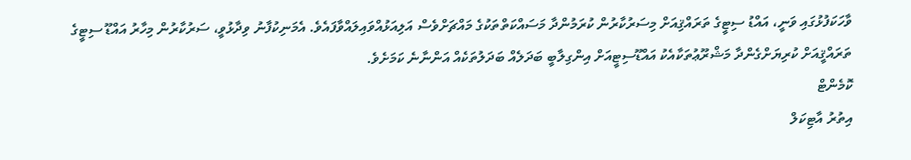ވާހަކަފުޅުގައި ވަނީ، އައްޑު ސިޓީގެ ތަރައްޤިއަށް މިސަރުކާރުން ކުރަމުންދާ މަސައްކަތްތަކުގެ މައްޗަށްވެސް އަލިއަޅުއްވައިލައްވާފައެވެ. އެމަނިކުފާނު ވިދާޅުވީ، ސަރުކާރުން މިހާރު އައްޑޫ ސިޓީގެ ތަރައްޤީއަށް ކުރިޔަށްގެންދާ މަޝްރޫޢުތަކާއެކު އައްޑޫސިޓީއަށް އިންގިލާބީ ބަދަލެއް ބަދަލުތަކެއް އަންނާނެ ކަމަށެވެ.
ކޮމެންޓް
އިތުރު އާޓިކަލް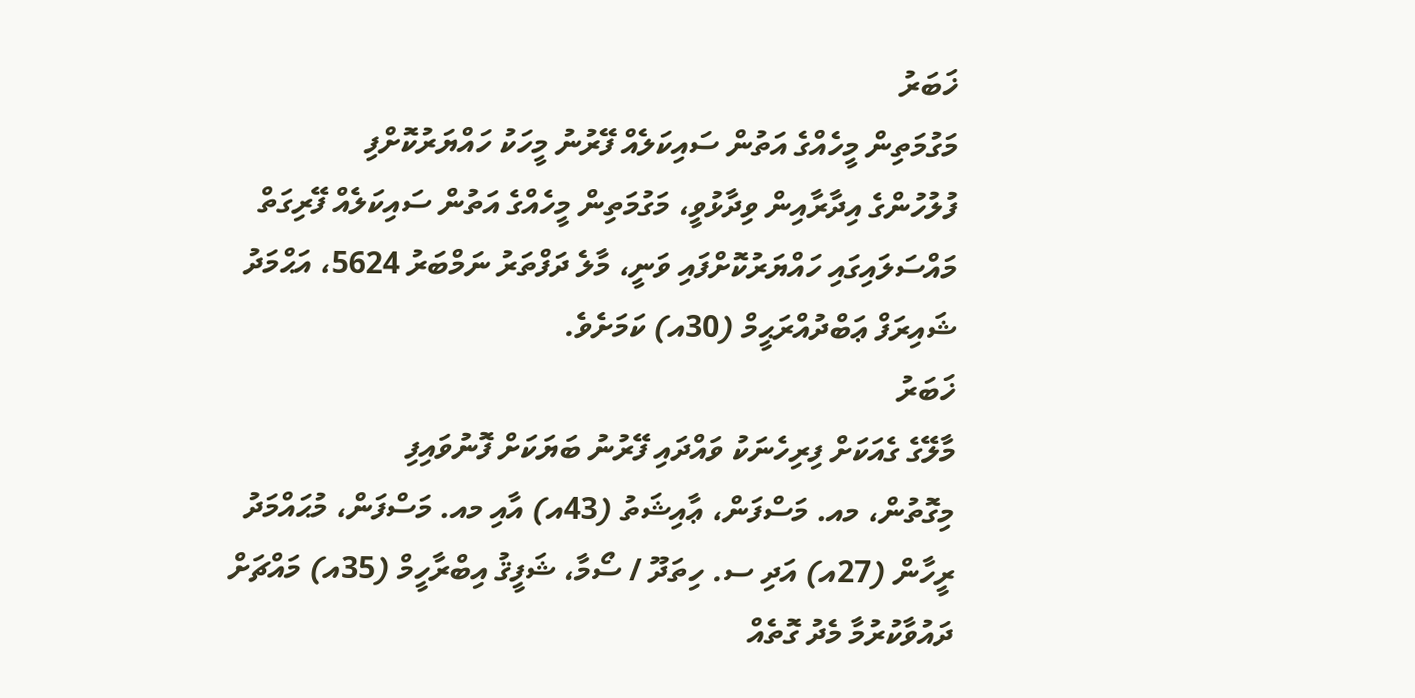ޚަބަރު
މަގުމަތިން މީހެއްގެ އަތުން ސައިކަލެއް ފޭރުނު މީހަކު ހައްޔަރުކޮށްފި
ފުލުހުންގެ އިދާރާއިން ވިދާޅުވީ، މަގުމަތިން މީހެއްގެ އަތުން ސައިކަލެއް ފޭރިގަތް މައްސަލައިގައި ހައްޔަރުކޮށްފައި ވަނީ، މާލެ ދަފްތަރު ނަމްބަރު 5624، އަޙްމަދު ޝައިރަފް ޢަބްދުއްރަޙީމް (30އ) ކަމަށެވެ.
ޚަބަރު
މާލޭގެ ގެއަކަށް ފިރިހެނަކު ވައްދައި ފޭރުނު ބަޔަކަށް ފޮނުވައިފި
މިގޮތުން، މއ. މަސްފަން، ޢާއިޝަތު (43އ) އާއި މއ. މަސްފަން، މުޙައްމަދު ރީހާން (27އ) އަދި ސ. ހިތަދޫ / ސޯމާ، ޝަފީޤު އިބްރާހީމް (35އ) މައްޗަށް ދައުވާކުރުމާ މެދު ގޮތެއް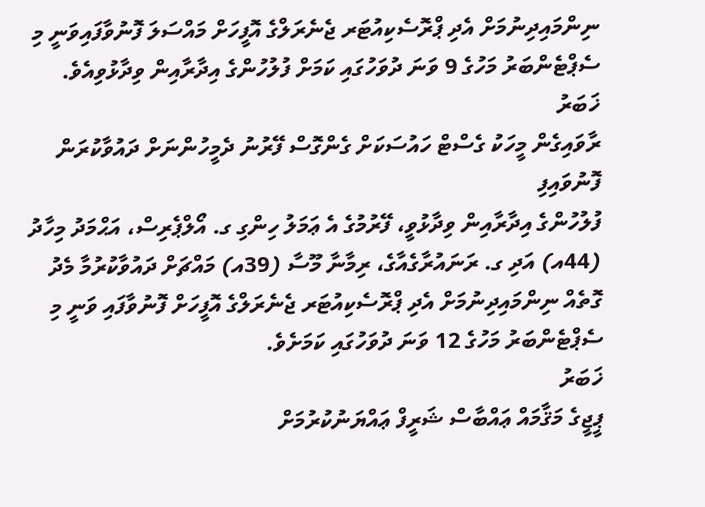ނިންމައިދިނުމަށް އެދި ޕްރޮސެކިއުޓަރ ޖެނެރަލްގެ އޮފީހަށް މައްސަލަ ފޮނުވާފައިވަނީ މި ސެޕްޓެންބަރު މަހުގެ 9 ވަނަ ދުވަހުގައި ކަމަށް ފުލުހުންގެ އިދާރާއިން ވިދާޅުވިއެވެ.
ޚަބަރު
ރާވައިގެން މީހަކު ގެސްޓް ހައުސަކަށް ގެންގޮސް ފޭރުނު ދެމީހުންނަށް ދައުވާކުރަން ފޮނުވައިފި
ފުލުހުންގެ އިދާރާއިން ވިދާޅުވީ، ފޭރުމުގެ އެ ޢަމަލު ހިންގި ގ. އޯލްޕެރިސް، އަޙްމަދު މިހާދު (44އ) އަދި ގ. ރަނައުރާގެއާގެ، ރިމާނާ މޫސާ (39އ) މައްޗަށް ދައުވާކުރުމާ މެދު ގޮތެއް ނިންމައިދިނުމަށް އެދި ޕްރޮސެކިއުޓަރ ޖެނެރަލްގެ އޮފީހަށް ފޮނުވާފައި ވަނީ މި ސެޕްޓެންބަރު މަހުގެ 12 ވަނަ ދުވަހުގައި ކަމަށެވެ.
ޚަބަރު
ޕީޖީގެ މަޤާމައް ޢައްބާސް ޝަރީފް ޢައްޔަނުކުރުމަށް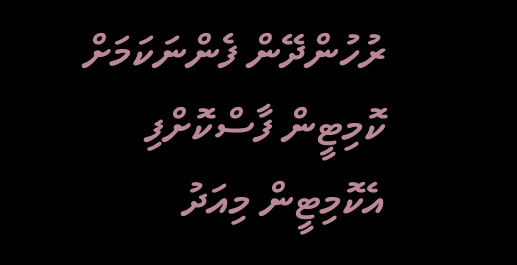ރުހުންދޭން ފެންނަކަމަށް ކޮމިޓީން ފާސްކޮށްފި
އެކޮމިޓީން މިއަދު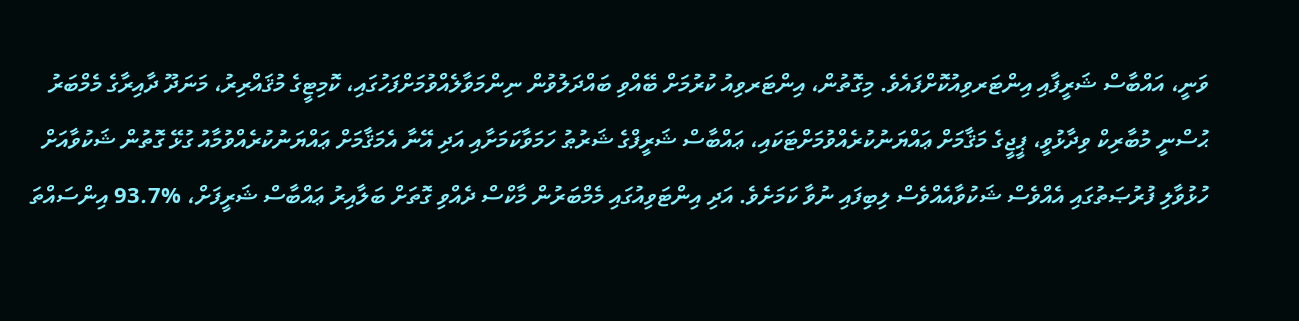ވަނީ، އައްބާސް ޝަރީފާއި އިންޓަރވިއުކޮށްފައެވެ. މިގޮތުން، އިންޓަރވިއު ކުރުމަށް ބޭއްވި ބައްދަލުވުން ނިންމަވާލެއްވުމަށްފަހުގައި، ކޮމިޓީގެ މުޤައްރިރު، މަނަދޫ ދާއިރާގެ މެމްބަރު ޙުސްނީ މުބާރިކް ވިދާޅުވީ، ޕީޖީގެ މަޤާމަށް ޢައްޔަނުކުރެއްވުމަށްޓަކައި، ޢައްބާސް ޝަރީފްގެ ޝަރުޠު ހަމަވާކަމަށާއި އަދި އޭނާ އެމަޤާމަށް ޢައްޔަނުކުރެއްވުމާއު ގުޅޭ ގޮތުން ޝަކުވާއަށް ހުޅުވާލި ފުރުޞަތުގައި އެއްވެސް ޝަކުވާއެއްވެސް ލިބިފައި ނުވާ ކަމަށެވެ. އަދި އިންޓަވިއުގައި މެމްބަރުން މާކްސް ދެއްވި ގޮތަށް ބަލާއިރު ޢައްބާސް ޝަރީފަށް، %93.7 އިންސައްތަ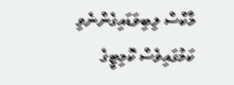މާކްސް ލިބިވަޑައިގެންނެވި ކަމުގައިވެސް ކޮމިޓީގެ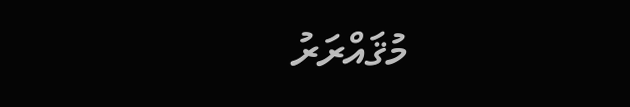މުޤައްރަރު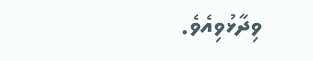ވިދާޅުވިއެވެ.